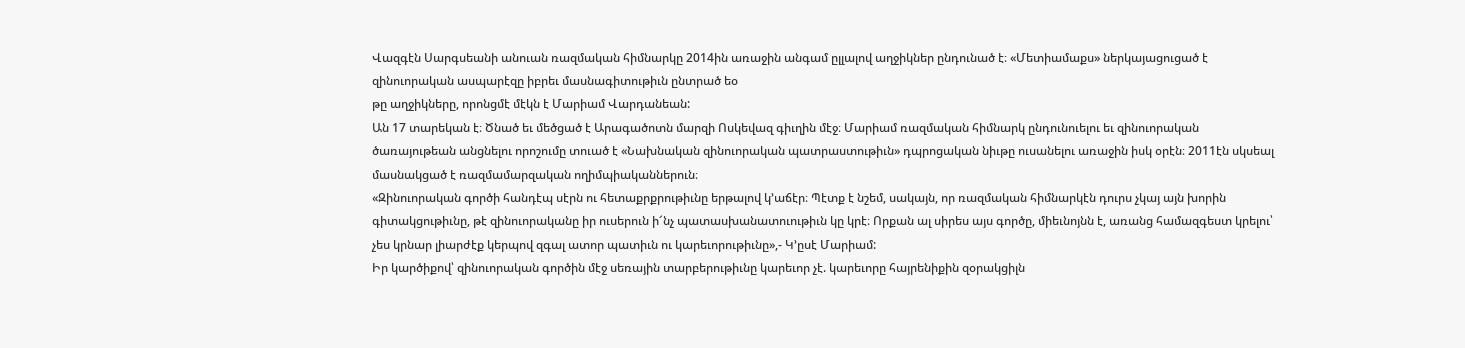Վազգէն Սարգսեանի անուան ռազմական հիմնարկը 2014ին առաջին անգամ ըլլալով աղջիկներ ընդունած է։ «Մետիամաքս» ներկայացուցած է զինուորական ասպարէզը իբրեւ մասնագիտութիւն ընտրած եօ
թը աղջիկները, որոնցմէ մէկն է Մարիամ Վարդանեան:
Ան 17 տարեկան է։ Ծնած եւ մեծցած է Արագածոտն մարզի Ոսկեվազ գիւղին մէջ։ Մարիամ ռազմական հիմնարկ ընդունուելու եւ զինուորական ծառայութեան անցնելու որոշումը տուած է «Նախնական զինուորական պատրաստութիւն» դպրոցական նիւթը ուսանելու առաջին իսկ օրէն։ 2011էն սկսեալ մասնակցած է ռազմամարզական ողիմպիականներուն։
«Զինուորական գործի հանդէպ սէրն ու հետաքրքրութիւնը երթալով կ՚աճէր։ Պէտք է նշեմ, սակայն, որ ռազմական հիմնարկէն դուրս չկայ այն խորին գիտակցութիւնը, թէ զինուորականը իր ուսերուն ի՜նչ պատասխանատուութիւն կը կրէ։ Որքան ալ սիրես այս գործը, միեւնոյնն է, առանց համազգեստ կրելու՝ չես կրնար լիարժէք կերպով զգալ ատոր պատիւն ու կարեւորութիւնը»,- Կ՚ըսէ Մարիամ:
Իր կարծիքով՝ զինուորական գործին մէջ սեռային տարբերութիւնը կարեւոր չէ. կարեւորը հայրենիքին զօրակցիլն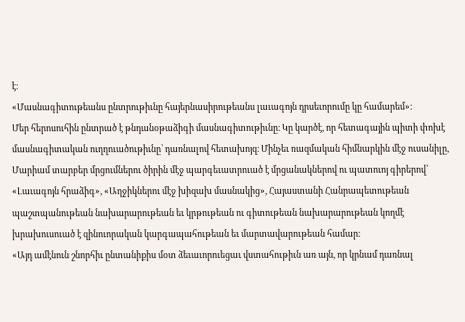է։
«Մասնագիտութեանս ընտրութիւնը հայերնասիրութեանս լաւագոյն դրսեւորումը կը համարեմ»։
Մեր հերոսուհին ընտրած է թնդանօթաձիգի մասնագիտութիւնը։ Կը կարծէ, որ հետագային պիտի փոխէ մասնագիտական ուղղուածութիւնը՝ դառնալով հետախոյզ։ Մինչեւ ռազմական հիմնարկին մէջ ուսանիլը, Մարիամ տարբեր մրցումներու ծիրին մէջ պարգեւատրուած է մրցանակներով ու պատուոյ գիրերով՝ «Լաւագոյն հրաձիգ», «Աղջիկներու մէջ խիզախ մասնակից», Հայաստանի Հանրապետութեան պաշտպանութեան նախարարութեան եւ կրթութեան ու գիտութեան նախարարութեան կողմէ խրախուսուած է զինուորական կարգապահութեան եւ մարտավարութեան համար։
«Այդ ամէնուն շնորհիւ ընտանիքիս մօտ ձեւաւորուեցաւ վստահութիւն առ այն, որ կրնամ դառնալ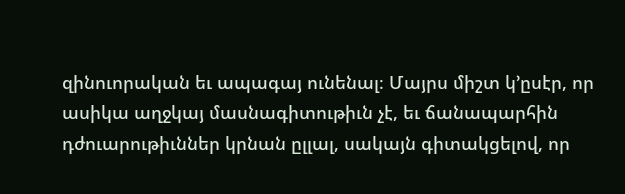զինուորական եւ ապագայ ունենալ։ Մայրս միշտ կ՚ըսէր, որ ասիկա աղջկայ մասնագիտութիւն չէ, եւ ճանապարհին դժուարութիւններ կրնան ըլլալ, սակայն գիտակցելով, որ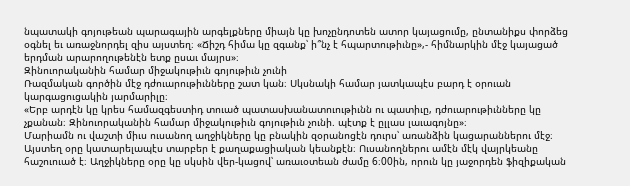նպատակի գոյութեան պարագային արգելքները միայն կը խոչընդոտեն ատոր կայացումը, ընտանիքս փորձեց օգնել եւ առաջնորդել զիս այստեղ։ «Ճիշդ հիմա կը զգանք՝ ի՞նչ է հպարտութիւնը»,- հիմնարկին մէջ կայացած երդման արարողութենէն ետք ըսաւ մայրս»։
Զինուորականին համար միջակութիւն գոյութիւն չունի
Ռազմական գործին մէջ դժուարութիւնները շատ կան։ Սկսնակի համար յատկապէս բարդ է օրուան կարգացուցակին յարմարիլը։
«Երբ արդէն կը կրես համազգեստիդ տուած պատասխանատուութիւնն ու պատիւը, դժուարութիւնները կը չքանան։ Զինուորականին համար միջակութիւն գոյութիւն չունի. պէտք է ըլլաս լաւագոյնը»։
Մարիամն ու վաշտի միւս ուսանող աղջիկները կը բնակին զօրանոցէն դուրս՝ առանձին կացարաններու մէջ։ Այստեղ օրը կատարելապէս տարբեր է քաղաքացիական կեանքէն։ Ուսանողներու ամէն մէկ վայրկեանը հաշուուած է։ Աղջիկները օրը կը սկսին վեր-կացով՝ առաւօտեան ժամը 6։00ին, որուն կը յաջորդեն ֆիզիքական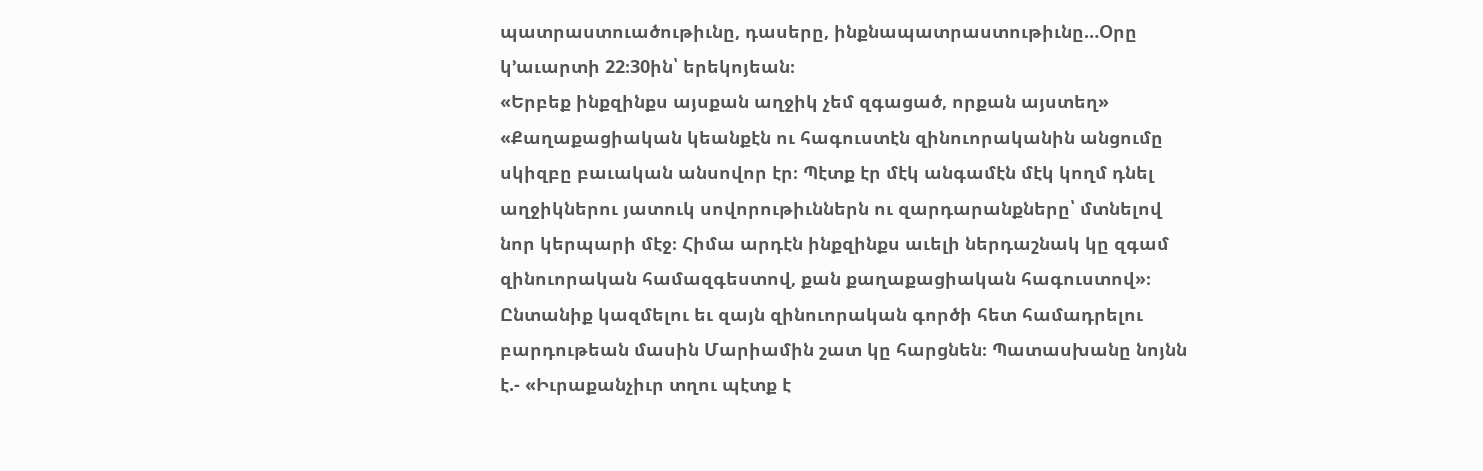պատրաստուածութիւնը, դասերը, ինքնապատրաստութիւնը…Օրը կ՚աւարտի 22։30ին՝ երեկոյեան։
«Երբեք ինքզինքս այսքան աղջիկ չեմ զգացած, որքան այստեղ»
«Քաղաքացիական կեանքէն ու հագուստէն զինուորականին անցումը սկիզբը բաւական անսովոր էր։ Պէտք էր մէկ անգամէն մէկ կողմ դնել աղջիկներու յատուկ սովորութիւններն ու զարդարանքները՝ մտնելով նոր կերպարի մէջ։ Հիմա արդէն ինքզինքս աւելի ներդաշնակ կը զգամ զինուորական համազգեստով, քան քաղաքացիական հագուստով»։
Ընտանիք կազմելու եւ զայն զինուորական գործի հետ համադրելու բարդութեան մասին Մարիամին շատ կը հարցնեն։ Պատասխանը նոյնն է.- «Իւրաքանչիւր տղու պէտք է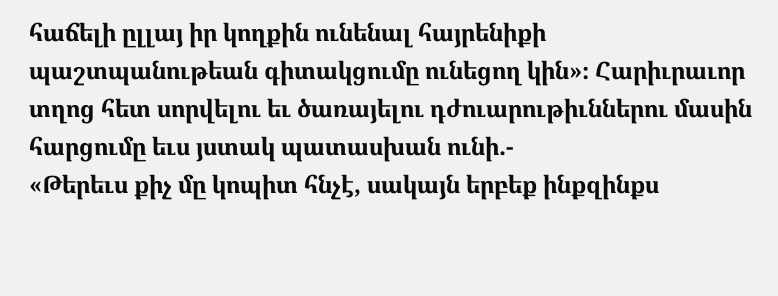հաճելի ըլլայ իր կողքին ունենալ հայրենիքի պաշտպանութեան գիտակցումը ունեցող կին»։ Հարիւրաւոր տղոց հետ սորվելու եւ ծառայելու դժուարութիւններու մասին հարցումը եւս յստակ պատասխան ունի.-
«Թերեւս քիչ մը կոպիտ հնչէ, սակայն երբեք ինքզինքս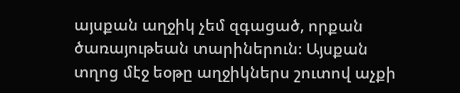այսքան աղջիկ չեմ զգացած, որքան ծառայութեան տարիներուն։ Այսքան տղոց մէջ եօթը աղջիկներս շուտով աչքի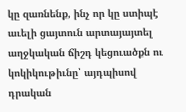կը զառնենք, ինչ որ կը ստիպէ աւելի ցայտուն արտայայտել աղջկական ճիշդ կեցուածքն ու կոկիկութիւնը՝ այդպիսով դրական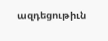ազդեցութիւն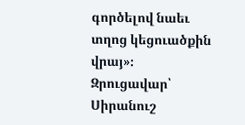գործելով նաեւ տղոց կեցուածքին վրայ»։
Զրուցավար՝ Սիրանուշ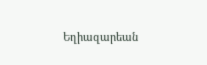Եղիազարեան